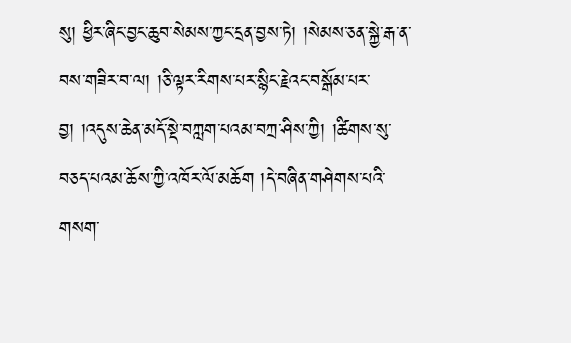སུ། ཕྱིར་ཞིང་བྱང་ཆུབ་སེམས་ཀྱང་དྲན་བྱས་ཏེ། །སེམས་ཅན་སྐྱེ་རྒ་ན་བས་གཟིར་བ་ལ། །ཅི་ལྟར་རིགས་པར་སྙིང་རྗེའང་བསྒོམ་པར་བྱ། །འདུས་ཆེན་མདོ་སྡེ་བཀླག་པའམ་བཀྲ་ཤིས་ཀྱི། །ཚིགས་སུ་བཅད་པའམ་ཆོས་ཀྱི་འཁོར་ལོ་མཆོག །དེ་བཞིན་གཤེགས་པའི་གསག་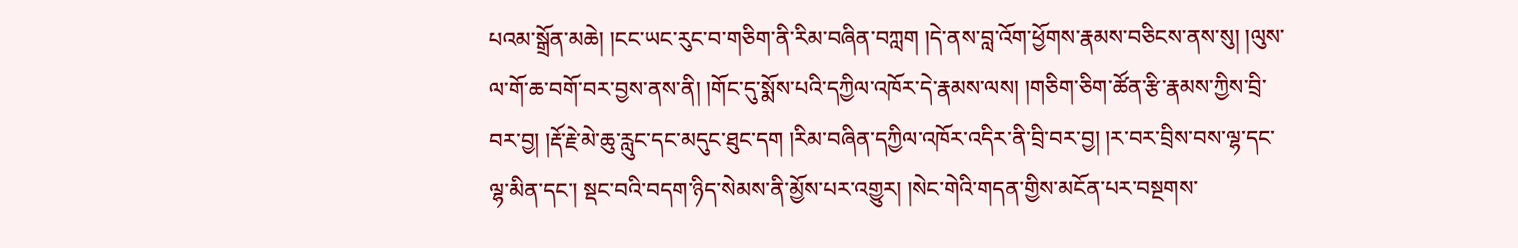པའམ་སྒྲོན་མཆེ། །ངང་ཡང་རུང་བ་གཅིག་ནི་རིམ་བཞིན་བཀླག །དེ་ནས་བླ་འོག་ཕྱོགས་རྣམས་བཅིངས་ནས་སུ། །ལུས་ལ་གོ་ཆ་བགོ་བར་བྱས་ནས་ནི། །གོང་དུ་སྨོས་པའི་དཀྱིལ་འཁོར་དེ་རྣམས་ལས། །གཅིག་ཅིག་ཚོན་རྩི་རྣམས་ཀྱིས་བྲི་བར་བྱ། །རྡོ་རྗེ་མེ་ཆུ་རླུང་དང་མདུང་ཐུང་དག །རིམ་བཞིན་དཀྱིལ་འཁོར་འདིར་ནི་བྲི་བར་བྱ། །ར་བར་བྲིས་བས་ལྷ་དང་ལྷ་མིན་དང་། སྡང་བའི་བདག་ཉིད་སེམས་ནི་མྱོས་པར་འགྱུར། །སེང་གེའི་གདན་གྱིས་མངོན་པར་བསྔགས་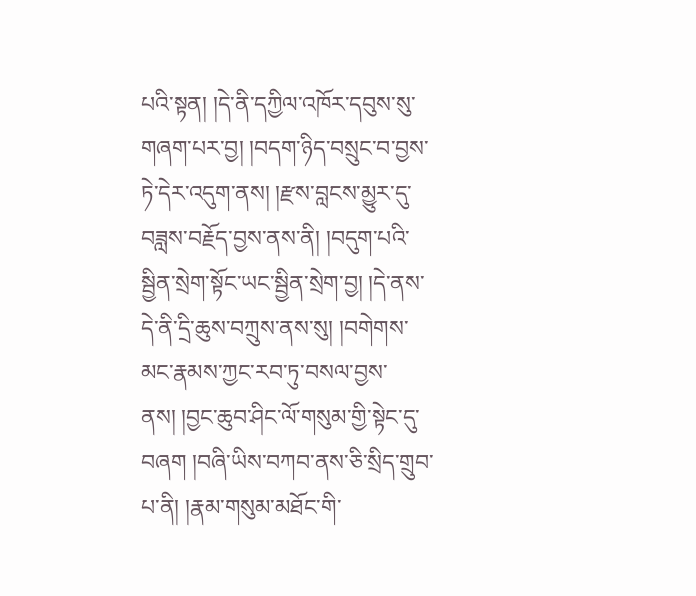པའི་སྟན། །དེ་ནི་དཀྱིལ་འཁོར་དབུས་སུ་གཞག་པར་བྱ། །བདག་ཉིད་བསྲུང་བ་བྱས་ཏེ་དེར་འདུག་ནས། །རྫས་བླངས་མྱུར་དུ་བཟླས་བརྗོད་བྱས་ནས་ནི། །བདུག་པའི་སྦྱིན་སྲེག་སྟོང་ཡང་སྦྱིན་སྲེག་བྱ། །དེ་ནས་དེ་ནི་དྲི་ཆུས་བཀྲུས་ནས་སུ། །བགེགས་མང་རྣམས་ཀྱང་རབ་ཏུ་བསལ་བྱས་ནས། །བྱང་ཆུབ་ཤིང་ལོ་གསུམ་གྱི་སྟེང་དུ་བཞག །བཞི་ཡིས་བཀབ་ནས་ཅི་སྲིད་གྲུབ་པ་ནི། །རྣམ་གསུམ་མཐོང་གི་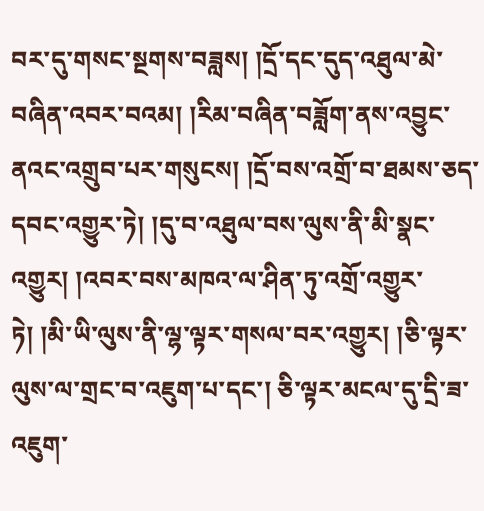བར་དུ་གསང་སྔགས་བཟླས། །དྲོ་དང་དུད་འཐུལ་མེ་བཞིན་འབར་བའམ། །རིམ་བཞིན་བཟློག་ནས་འབྱུང་ནའང་འགྲུབ་པར་གསུངས། །དྲོ་བས་འགྲོ་བ་ཐམས་ཅད་དབང་འགྱུར་ཏེ། །དུ་བ་འཐུལ་བས་ལུས་ནི་མི་སྣང་འགྱུར། །འབར་བས་མཁའ་ལ་ཤིན་ཏུ་འགྲོ་འགྱུར་ཏེ། །མི་ཡི་ལུས་ནི་ལྷ་ལྟར་གསལ་བར་འགྱུར། །ཅི་ལྟར་ལུས་ལ་གྲང་བ་འཇུག་པ་དང་། ཅི་ལྟར་མངལ་དུ་དྲི་ཟ་འཇུག་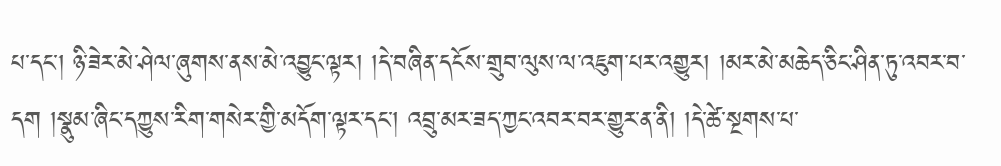པ་དང་། ཉི་ཟེར་མེ་ཤེལ་ཞུགས་ནས་མེ་འབྱུང་ལྟར། །དེ་བཞིན་དངོས་གྲུབ་ལུས་ལ་འཇུག་པར་འགྱུར། །མར་མེ་མཆེད་ཅིང་ཤིན་ཏུ་འབར་བ་དག །སྣུམ་ཞིང་དཀྱུས་རིག་གསེར་གྱི་མདོག་ལྟར་དང་། འབྲུ་མར་ཟད་ཀྱང་འབར་བར་གྱུར་ན་ནི། །དེ་ཚེ་སྔགས་པ་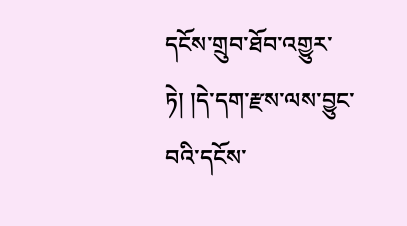དངོས་གྲུབ་ཐོབ་འགྱུར་ཏེ། །དེ་དག་རྫས་ལས་བྱུང་བའི་དངོས་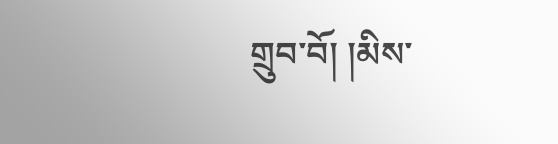གྲུབ་བོ། །མིས་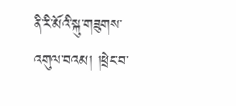ནི་རི་མོའི་སྐུ་གཟུགས་འགུལ་བའམ། །ཕྲེང་བ་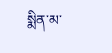སྨིན་མ་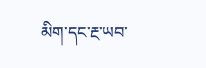མིག་དང་རྔ་ཡབ་